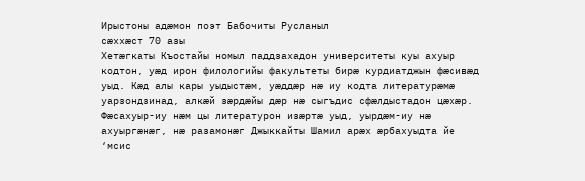Ирыстоны адӕмон поэт Бабочиты Русланыл
сӕххӕст 70 азы
Хетӕгкаты Къостайы номыл паддзахадон университеты куы ахуыр кодтон, уӕд ирон филологийы факультеты бирӕ курдиатджын фӕсивӕд уыд. Кӕд алы кары уыдыстӕм, уӕддӕр нӕ иу кодта литературӕмӕ уарзондзинад, алкӕй зӕрдӕйы дӕр нӕ сыгъдис сфӕлдыстадон цӕхӕр.
Фӕсахуыр-иу нӕм цы литературон изӕртӕ уыд, уырдӕм-иу нӕ ахуыргӕнӕг, нӕ разамонӕг Джыккайты Шамил арӕх ӕрбахуыдта йе ‘мсис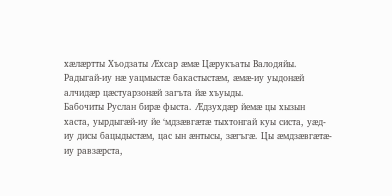хӕлӕртты Хъодзаты Ӕхсар ӕмӕ Цӕрукъаты Валодяйы. Радыгай-иу нӕ уацмыстӕ бакастыстӕм, ӕмӕ-иу уыдонӕй алчидӕр цӕстуарзонӕй загъта йӕ хъуыды.
Бабочиты Руслан бирӕ фыста. Ӕдзухдӕр йемӕ цы хызын хаста, уырдыгӕй-иу йе ‘мдзӕвгӕтӕ тыхтонгай куы систа, уӕд-иу дисы бацыдыстӕм, цас ын ӕнтысы, зӕгъгӕ. Цы ӕмдзӕвгӕтӕ-иу равзӕрста,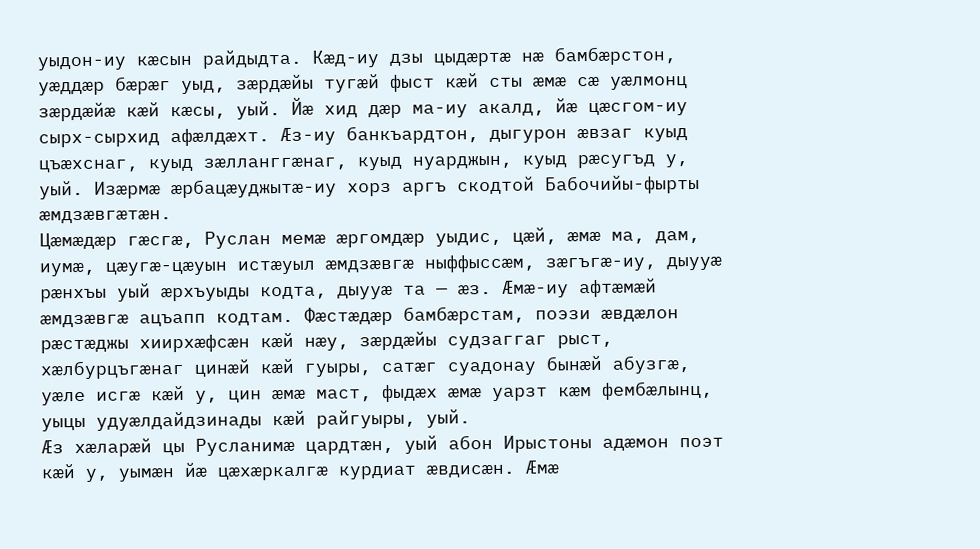уыдон-иу кӕсын райдыдта. Кӕд-иу дзы цыдӕртӕ нӕ бамбӕрстон, уӕддӕр бӕрӕг уыд, зӕрдӕйы тугӕй фыст кӕй сты ӕмӕ сӕ уӕлмонц зӕрдӕйӕ кӕй кӕсы, уый. Йӕ хид дӕр ма-иу акалд, йӕ цӕсгом-иу сырх-сырхид афӕлдӕхт. Ӕз-иу банкъардтон, дыгурон ӕвзаг куыд цъӕхснаг, куыд зӕлланггӕнаг, куыд нуарджын, куыд рӕсугъд у, уый. Изӕрмӕ ӕрбацӕуджытӕ-иу хорз аргъ скодтой Бабочийы-фырты ӕмдзӕвгӕтӕн.
Цӕмӕдӕр гӕсгӕ, Руслан мемӕ ӕргомдӕр уыдис, цӕй, ӕмӕ ма, дам, иумӕ, цӕугӕ-цӕуын истӕуыл ӕмдзӕвгӕ ныффыссӕм, зӕгъгӕ-иу, дыууӕ рӕнхъы уый ӕрхъуыды кодта, дыууӕ та — ӕз. Ӕмӕ-иу афтӕмӕй ӕмдзӕвгӕ ацъапп кодтам. Фӕстӕдӕр бамбӕрстам, поэзи ӕвдӕлон рӕстӕджы хиирхӕфсӕн кӕй нӕу, зӕрдӕйы судзаггаг рыст, хӕлбурцъгӕнаг цинӕй кӕй гуыры, сатӕг суадонау бынӕй абузгӕ, уӕле исгӕ кӕй у, цин ӕмӕ маст, фыдӕх ӕмӕ уарзт кӕм фембӕлынц, уыцы удуӕлдайдзинады кӕй райгуыры, уый.
Ӕз хӕларӕй цы Русланимӕ цардтӕн, уый абон Ирыстоны адӕмон поэт кӕй у, уымӕн йӕ цӕхӕркалгӕ курдиат ӕвдисӕн. Ӕмӕ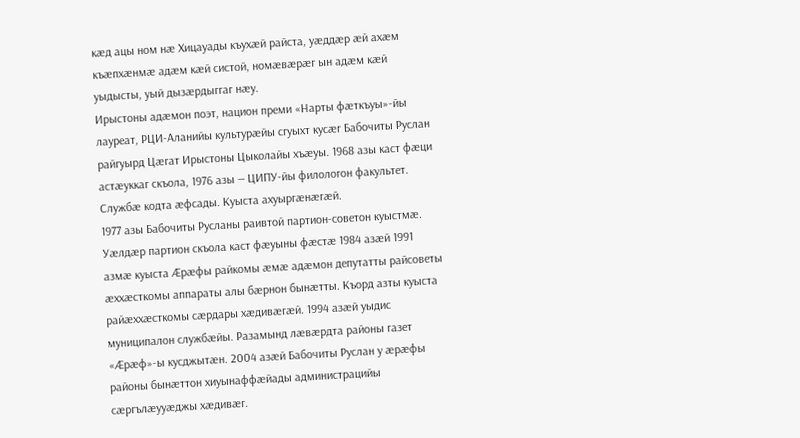кӕд ацы ном нӕ Хицауады къухӕй райста, уӕддӕр ӕй ахӕм къӕпхӕнмӕ адӕм кӕй систой, номӕвӕрӕг ын адӕм кӕй уыдысты, уый дызӕрдыггаг нӕу.
Ирыстоны адӕмон поэт, национ преми «Нарты фӕткъуы»-йы лауреат, РЦИ-Аланийы культурӕйы сгуыхт кусӕг Бабочиты Руслан райгуырд Цӕгат Ирыстоны Цыколайы хъӕуы. 1968 азы каст фӕци астӕуккаг скъола, 1976 азы — ЦИПУ-йы филологон факультет. Службӕ кодта ӕфсады. Куыста ахуыргӕнӕгӕй.
1977 азы Бабочиты Русланы раивтой партион-советон куыстмӕ. Уӕлдӕр партион скъола каст фӕуыны фӕстӕ 1984 азӕй 1991 азмӕ куыста Ӕрӕфы райкомы ӕмӕ адӕмон депутатты райсоветы ӕххӕсткомы аппараты алы бӕрнон бынӕтты. Къорд азты куыста райӕххӕсткомы сӕрдары хӕдивӕгӕй. 1994 азӕй уыдис муниципалон службӕйы. Разамынд лӕвӕрдта районы газет «Ӕрӕф»-ы кусджытӕн. 2004 азӕй Бабочиты Руслан у ӕрӕфы районы бынӕттон хиуынаффӕйады администрацийы сӕргълӕууӕджы хӕдивӕг.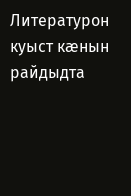Литературон куыст кӕнын райдыдта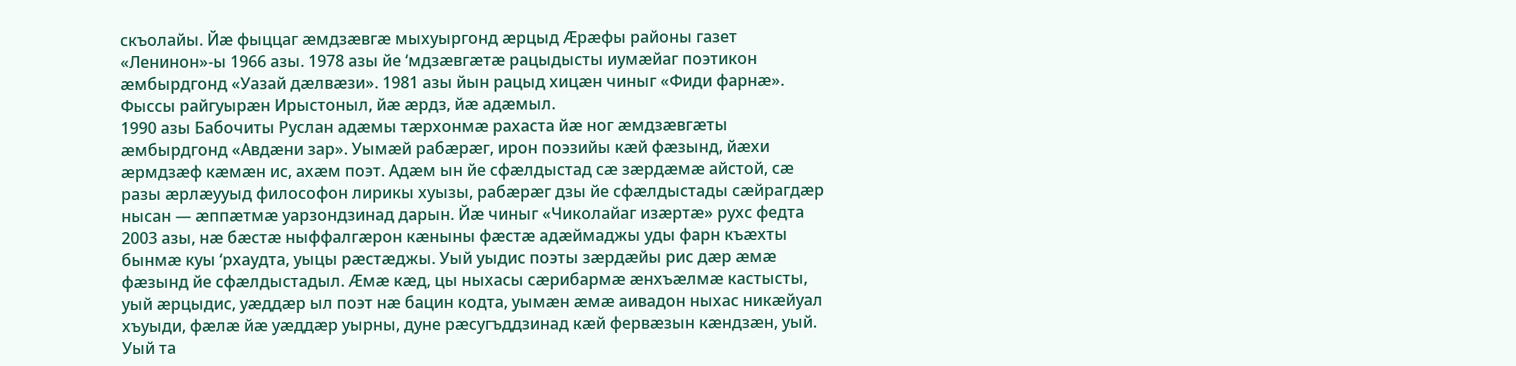скъолайы. Йӕ фыццаг ӕмдзӕвгӕ мыхуыргонд ӕрцыд Ӕрӕфы районы газет «Ленинон»-ы 1966 азы. 1978 азы йе ‘мдзӕвгӕтӕ рацыдысты иумӕйаг поэтикон ӕмбырдгонд «Уазай дӕлвӕзи». 1981 азы йын рацыд хицӕн чиныг «Фиди фарнӕ». Фыссы райгуырӕн Ирыстоныл, йӕ ӕрдз, йӕ адӕмыл.
1990 азы Бабочиты Руслан адӕмы тӕрхонмӕ рахаста йӕ ног ӕмдзӕвгӕты ӕмбырдгонд «Авдӕни зар». Уымӕй рабӕрӕг, ирон поэзийы кӕй фӕзынд, йӕхи ӕрмдзӕф кӕмӕн ис, ахӕм поэт. Адӕм ын йе сфӕлдыстад сӕ зӕрдӕмӕ айстой, сӕ разы ӕрлӕууыд философон лирикы хуызы, рабӕрӕг дзы йе сфӕлдыстады сӕйрагдӕр нысан — ӕппӕтмӕ уарзондзинад дарын. Йӕ чиныг «Чиколайаг изӕртӕ» рухс федта 2003 азы, нӕ бӕстӕ ныффалгӕрон кӕныны фӕстӕ адӕймаджы уды фарн къӕхты бынмӕ куы ‘рхаудта, уыцы рӕстӕджы. Уый уыдис поэты зӕрдӕйы рис дӕр ӕмӕ фӕзынд йе сфӕлдыстадыл. Ӕмӕ кӕд, цы ныхасы сӕрибармӕ ӕнхъӕлмӕ кастысты, уый ӕрцыдис, уӕддӕр ыл поэт нӕ бацин кодта, уымӕн ӕмӕ аивадон ныхас никӕйуал хъуыди, фӕлӕ йӕ уӕддӕр уырны, дуне рӕсугъддзинад кӕй фервӕзын кӕндзӕн, уый. Уый та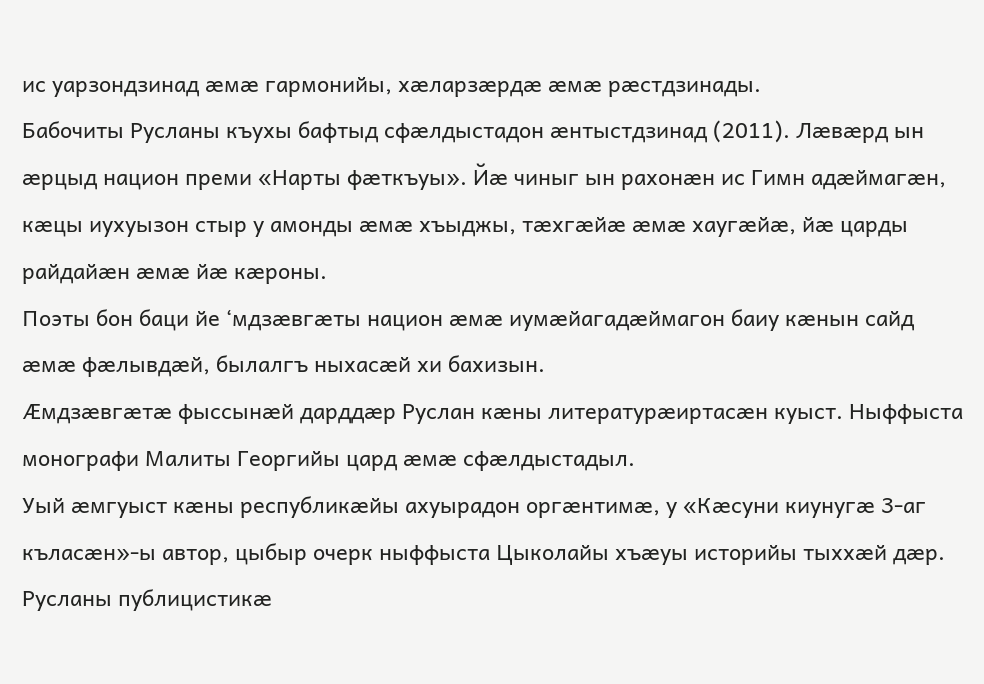ис уарзондзинад ӕмӕ гармонийы, хӕларзӕрдӕ ӕмӕ рӕстдзинады.
Бабочиты Русланы къухы бафтыд сфӕлдыстадон ӕнтыстдзинад (2011). Лӕвӕрд ын ӕрцыд национ преми «Нарты фӕткъуы». Йӕ чиныг ын рахонӕн ис Гимн адӕймагӕн, кӕцы иухуызон стыр у амонды ӕмӕ хъыджы, тӕхгӕйӕ ӕмӕ хаугӕйӕ, йӕ царды райдайӕн ӕмӕ йӕ кӕроны.
Поэты бон баци йе ‘мдзӕвгӕты национ ӕмӕ иумӕйагадӕймагон баиу кӕнын сайд ӕмӕ фӕлывдӕй, былалгъ ныхасӕй хи бахизын.
Ӕмдзӕвгӕтӕ фыссынӕй дарддӕр Руслан кӕны литературӕиртасӕн куыст. Ныффыста монографи Малиты Георгийы цард ӕмӕ сфӕлдыстадыл.
Уый ӕмгуыст кӕны республикӕйы ахуырадон оргӕнтимӕ, у «Кӕсуни киунугӕ 3-аг къласӕн»-ы автор, цыбыр очерк ныффыста Цыколайы хъӕуы историйы тыххӕй дӕр.
Русланы публицистикӕ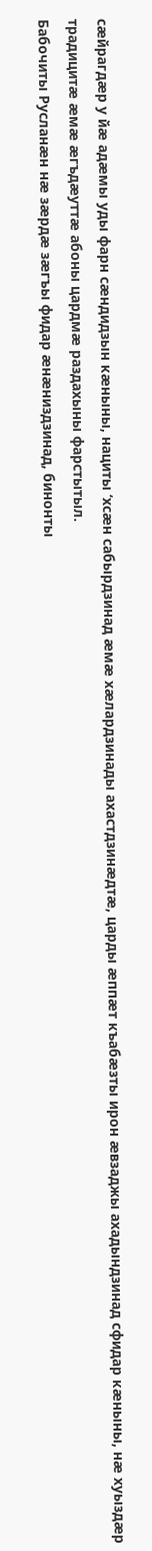сӕйрагдӕр у йӕ адӕмы уды фарн сӕндидзын кӕныны, нациты ‘хсӕн сабырдзинад ӕмӕ хӕлардзинады ахастдзинӕдтӕ, царды ӕппӕт къабӕзты ирон ӕвзаджы ахадындзинад сфидар кӕныны, нӕ хуыздӕр традицитӕ ӕмӕ ӕгъдӕуттӕ абоны цардмӕ раздахыны фарстытыл.
Бабочиты Русланӕн нӕ зӕрдӕ зӕгъы фидар ӕнӕниздзинад, бинонты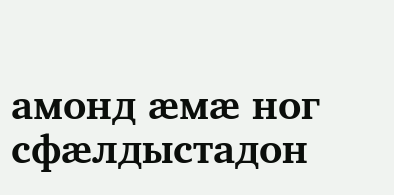амонд ӕмӕ ног сфӕлдыстадон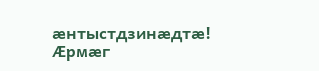ӕнтыстдзинӕдтӕ!
Ӕрмӕг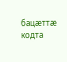бацӕттӕ кодта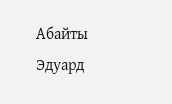Абайты Эдуард